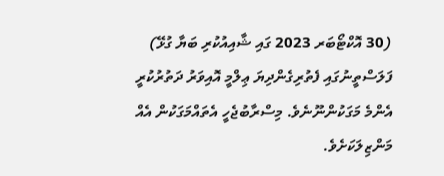(30 އޮކްޓޯބަރ 2023 ގައި ޝާއިއުކުރި ބަޔާ ގުޅޭ)
ފަލަސްތީނުގައި ފެތުރިގެންދިޔަ ޢިލްމީ އޮއިވަރު ދަތުރުކުރީ އެންމެ މަގަކުންނޫނެވެ. މިސްރާބުޖެހީ އެތައްމަގަކުން އެއް މަންޒިލަކަށެވެ.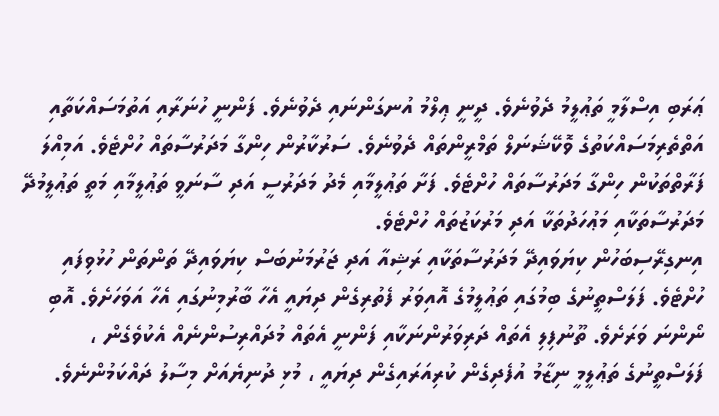ޢަރަބި އިސްލާމީ ތަޢުލީމު ދެވުނެވެ. ދީނީ ޢިލްމު އުނގަންނައި ދެވުނެވެ. ފަންނީ ހުނަރާއި އަތުމަސައްކަތާއި އަތްތެރިމަސައްކަތުގެ ވޮކޭޝަނަލް ތަމްރީންތައް ދެވުނެވެ. ސަރުކާރުން ހިންގާ މަދަރުސާތައް ހުށްޓެވެ. އަމިއްލަ ފަރާތްތަކުން ހިންގާ މަދަރުސާތައް ހުށްޓެވެ. ފަށާ ތަޢުލީމާއި މެދު މަދަރުސީ އަދި ސާނަވީ ތަޢުލީމާއި މަތީ ތަޢުލީމުދޭ މަދަރުސާތަކާއި މަޢުހަދުތަކާ އަދި މަރުކަޒުތައް ހުށްޓެވެ.
އިނގިރޭސިބަހުން ކިޔަވައިދޭ މަދަރުސާތަކާއި ރަޝިއާ އަދި ޖަރުމަނުބަސް ކިޔަވައިދޭ ތަންތަން ހުޅުވިފައި ހުށްޓެވެ. ފަލަސްތީނުގެ ބިމުގައި ތަޢުލީމުގެ އޮއިވަރު ފެތުރިގެން ދިޔައީ އެހާ ބާރުމިނުގައި އެހާ އަވަހަށެވެ. އޮބި ނޯންނަ ވަރަށެވެ. ތޫނުފިލި އެތައް ދަރިވަރުންނަކާއި ފަންނީ އެތައް މުދައްރިސުންނެއް އެކުވެގެން ، ފަލަސްތީނުގެ ތަޢުލީމީ ނިޒާމު އުފެދިގެން ކުރިއަރައިގެން ދިޔައީ ، މުޅި ދުނިޔެއަށް މިސާލު ދައްކަމުންނެވެ.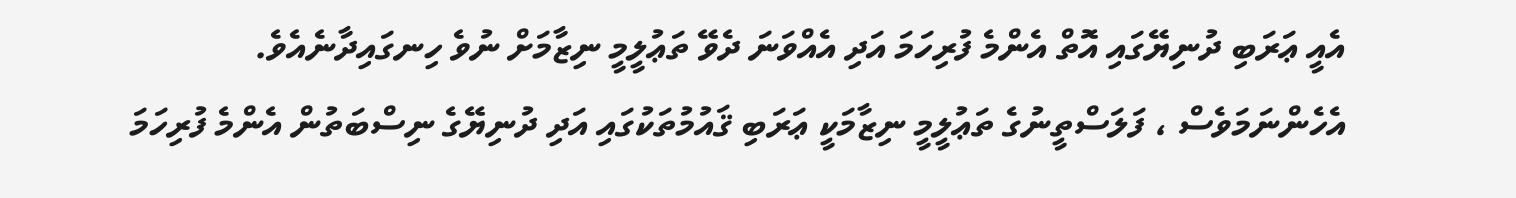އެއީ ޢަރަބި ދުނިޔޭގައި އޮތް އެންމެ ފުރިހަމަ އަދި އެއްވަނަ ދެވޭ ތަޢުލީމީ ނިޒާމަށް ނުވެ ހިނގައިދާނެއެވެ. އެހެންނަމަވެސް ، ފަލަސްތީނުގެ ތަޢުލީމީ ނިޒާމަކީ ޢަރަބި ޤައުމުތަކުގައި އަދި ދުނިޔޭގެ ނިސްބަތުން އެންމެ ފުރިހަމަ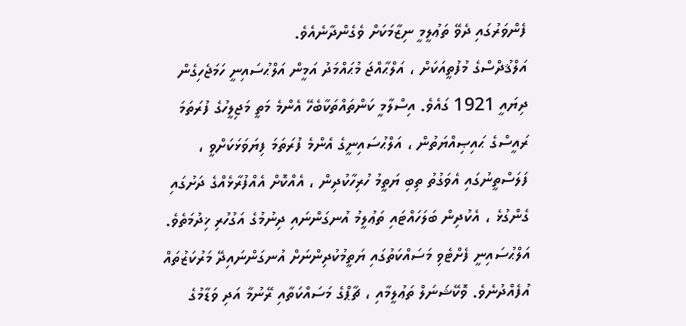ފެންވަރުގައި ދެވޭ ތަޢުލީމީ ނިޒާމަކަށް ވެގެންދާނެއެވެ.
އަލްޤުދްސްގެ މުފުތީއަކަށް ، އަލްޙާއްޖަ މުޙައްމަދު އަމީން އަލްޙުސައިނީ ހަމަޖެހިގެން ދިޔައީ 1921 ގައެވެ. އިސްލާމީ ކަންތައްތަކާބެހޭ އެންމެ މަތީ މަޖިލީހުގެ ފުރަތަމަ ރައީސްގެ ޙައިޞިއްޔަތުން ، އަލްޙުސައިނީގެ އެންމެ ފުރަތަމަ ފިޔަވަޅަކަށްވީ ، ފަލަސްތީނުގައި އެވަގުތު ތިބި ޔަތީމު ހުރިހާކުދިން ، އެއްކޮށް އެއްފުރާޅެއްގެ ދަށުގައި ގެންގުޅެ ، އެކުދިން ބަލަހައްޓައި ތަޢުލީމު އުނގަންނައި ދިނުމުގެ އަގުހުރި ޚިދުމަތެވެ. އަލްޙުސައިނީ ފެށްޓެވި މަސައްކަތުގައި ޔަތީމުކުދިންނަށް އުނގަންނައިދޭ މަރުކަޒުތައް އުފެއްދުނެވެ. ވޮކޭޝަނަލް ތަޢުލީމާއި ، ޗާޕްގެ މަސައްކަތާއި ރޭނުމާ އަދި ވަޑާމުގެ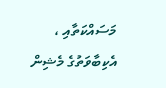މަސައްކަތާއި ، އެކިބާވަތުގެ މެޝިން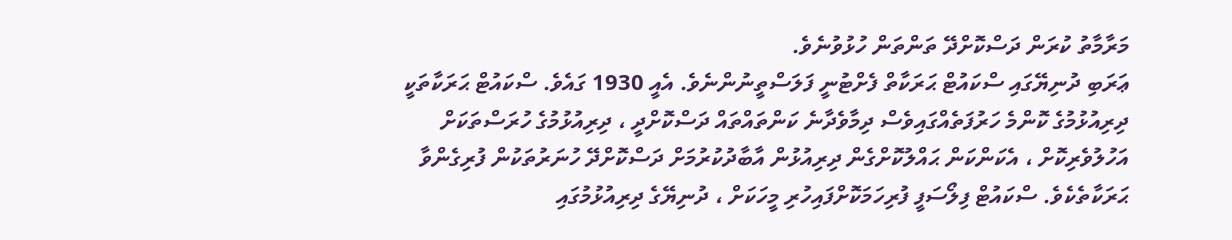މަރާމާތު ކުރަން ދަސްކޮށްދޭ ތަންތަން ހުޅުވުނެވެ.
ޢަރަބި ދުނިޔޭގައި ސްކައުޓް ޙަރަކާތް ފެށްޓުނީ ފަލަސްތީނުންނެވެ. އެއީ 1930 ގައެވެ. ސްކައުޓް ޙަރަކާތަކީ ދިރިއުޅުމުގެ ކޮންމެ ހަރުފަތެއްގައިވެސް ދިމާވެދާނެ ކަންތައްތައް ދަސްކޮށްދީ ، ދިރިއުޅުމުގެ ހުރަސްތަކަށް އަހުލުވެރިކޮށް ، އެކަންކަން ޙައްލުކޮށްގެން ދިރިއުޅުން އާބާދުކުރުމަށް ދަސްކޮށްދޭ ހުނަރުތަކުން ފުރިގެންވާ ޙަރަކާތެކެވެ. ސްކައުޓް ފިލޯސަފީ ފުރިހަމަކޮށްފައިހުރި މީހަކަށް ، ދުނިޔޭގެ ދިރިއުޅުމުގައި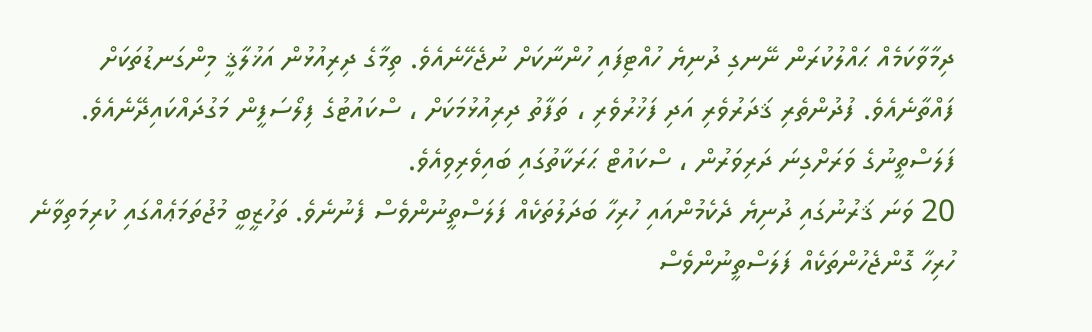ދިމާވާކަމެއް ޙައްލުކުރަން ނޭނގި ދުނިޔެ ހުއްޓިފައި ހުންނާކަށް ނުޖެހޭނެއެވެ. ތިމާގެ ދިރިއުޅުން އަޚުލާޤީ މިންގަނޑުތަކަށް ފައްތާނެއެވެ. ފުދުންތެރި ޤަދަރުވެރި އަދި ފަޚުރުވެރި ، ތަފާތު ދިރިއުޅުމަކަށް ، ސްކައުޓުގެ ފިލޯސަފީން މަގުދައްކައިދޭނެއެވެ. ފަލަސްތީނުގެ ވަރަށްގިނަ ދަރިވަރުން ، ސްކައުޓް ޙަރަކާތުގައި ބައިވެރިވިއެވެ.
20 ވަނަ ޤަރުނުގައި ދުނިޔެ ދެކެމުންއައި ހުރިހާ ބަދަލުތަކެއް ފަލަސްތީނުންވެސް ފެނުނެވެ. ތަހުޒީބީ މުޖުތަމަޢެއްގައި ކުރިމަތިވާނެ ހުރިހާ ގޮންޖެހުންތަކެއް ފަލަސްތީނުންވެސް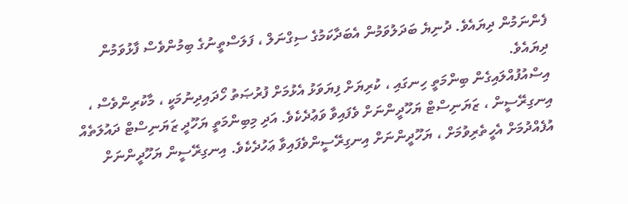ފެންނަމުން ދިޔައެވެ. ދުނިޔެ ބަދަލުވަމުން އެބަދާކަމުގެ ސިގްނަލް ، ފަލަސްތީނުގެ ބިމުންވެސް ފާޅުވަމުން ދިޔައެވެ.
އިސްއުފުއްލައިގެން ބިންމަތީ ހިނގައި ، ކުރިޔަށް ފިޔަވަޅު އެޅުމަށް ފުރުޞަތު ހޯދައިދިނުމަކީ ، މާކުރިންވެސް ، އިނގިރޭސީން ، ޒަޔަނިސްޓް ޔަހޫދީންނަށް ވެފައިވާ ވަޢުދެކެވެ. އަދި މިބިންމަތީ ޔަހޫދީ ޒަޔަނިސްޓް ދައުލަތެއް އުފެއްދުމަށް އެހީތެރިވުމަށް ، ޔަހޫދީންނަށް އިނގިރޭސީންވެފައިވާ ޢަހުދެކެވެ. އިނގިރޭސީން ޔަހޫދީންނަށް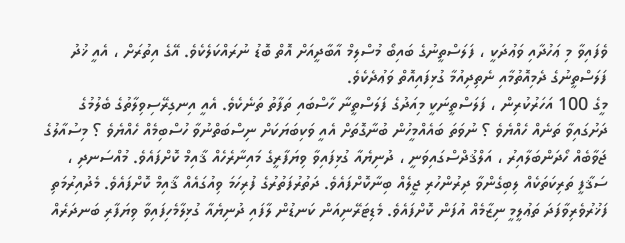ވެފައިވާ މި ޢަހުދާއި ވަޢުދަކީ ، ފަލަސްތީނުގެ ބައިބޯ މުސްލިމް އާބާދީއަށް އޮތް ބޮޑު ނުރައްކަލެކެވެ. އޭގެ އިތުރަށް ، އެއީ ޚުދު ފަލަސްތީނުގެ ދެމިއޮތުމާއި ނެތިދިއުމާ ގުޅިފައިއޮތް ވަޢުދެކެވެ.
މީގެ 100 އަހަރުކުރިން ، ފަލަސްތީނަކީ މިއަދުގެ ފަލަސްތީނާ ހާސްބައި ތަފާތު ތަނެކެވެ. އެއީ އިނގިރޭސިވިލާތުގެ ބެލުމުގެ ދަށުގައިވާ ތަނެއް ހެއްޔެވެ ؟ ނުވަތަ ބައެއްމީހުން ބުނާގޮތަށް އެއީ ވަކިބަޔަކަށް ނިސްބަތްނުވާ ހުސްބިމެއް ހެއްޔެވެ ؟ މިސުއާލުގެ ޖަވާބެއް ހޯދަންބަލާއިރު ، އަލްޤުދްސްގައިވަނީ ، ދުނިޔެއާ ގުޅިފައިވާ ވިޔަފާރީގެ މައިނާރެހެއް ޤާއިމް ކޮށްފައެވެ. މުއްސަނދި ، ސަޤާފީ ތަރިކަތަކެއް ލިބިގެންވާ ދިރުންހުރި ޖީލެއް ބިނާކޮށްފައެވެ. ދަތުރުފަތުރުގެ ފުރިހަމަ ވިއުގައެއް ޤާއިމް ކޮށްފައެވެ. މެދުއިރުމަތި ފަޚުރުވެރިވާފަދަ ތަޢުލީމީ ނިޒާމެއް އުފަން ކޮށްފައެވެ. މެޑިޓަރޭނިއަން ކަނޑުން ލާފައި ދުނިޔެއާ ގުޅިލާމެހިފައިވާ ވިޔަފާރި ބަނދަރެއް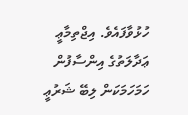ހުޅުވާފައެވެ. އިޖްތިމާޢީ ޢަދާލަތުގެ އިންސާފުން ހަމަހަމަކަން ލިބޭ ޝަރުޢީ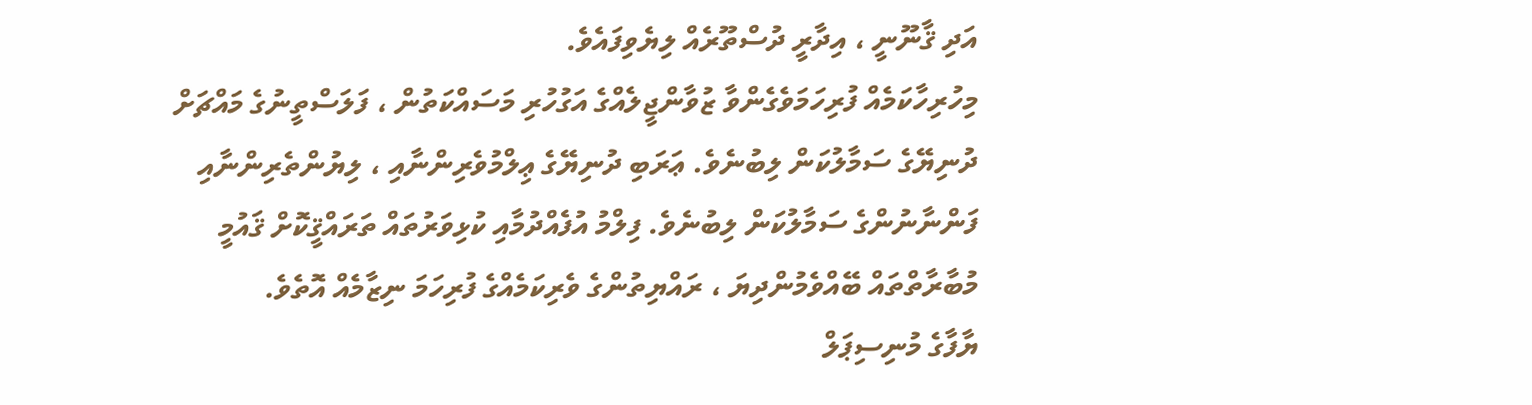އަދި ޤާނޫނީ ، އިދާރީ ދުސްތޫރެއް ލިޔެވިފައެވެ.
މިހުރިހާކަމެއް ފުރިހަމަވެގެންވާ ޒުވާންޖީލެއްގެ އަގުހުރި މަސައްކަތުން ، ފަލަސްތީނުގެ މައްޗަށް ދުނިޔޭގެ ސަމާލުކަން ލިބުނެވެ. ޢަރަބި ދުނިޔޭގެ ޢިލްމުވެރިންނާއި ، ލިޔުންތެރިންނާއި ފަންނާނުންގެ ސަމާލުކަން ލިބުނެވެ. ފިލްމު އުފެއްދުމާއި ކުޅިވަރުތައް ތަރައްޤީކޮށް ޤައުމީ މުބާރާތްތައް ބޭއްވެމުންދިޔަ ، ރައްޔިތުންގެ ވެރިކަމެއްގެ ފުރިހަމަ ނިޒާމެއް އޮތެވެ.
ޔާފާގެ މުނިސިޕަލް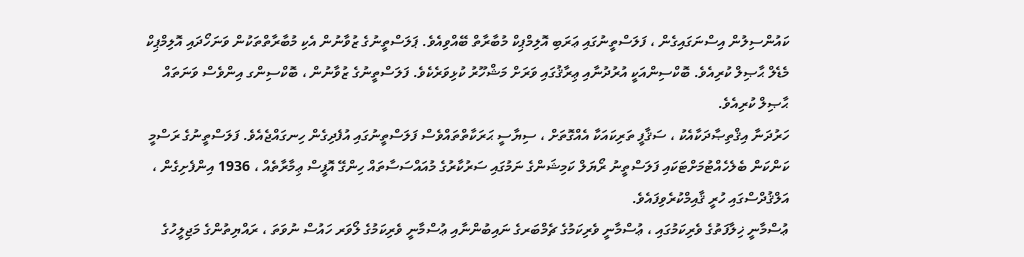ކައުންސިލުން އިސްނަގައިގެން ، ފަލަސްތީނުގައި ޢަރަބި އޮލިމްޕިކް މުބާރާތް ބޭއްވިއެވެ. ޕަލަސްތީނުގެ ޒުވާނުން އެކި މުބާރާތްތަކުން ވަނަހޯދައި އޮލިމްޕިކް މެޑެލް ޙާޞިލް ކުރިއެވެ. ބޮކްސިންއަކީ އުރުދުނާއި ޢިރާޤުގައި ވަރަށް މަޝްހޫރު ކުޅިވަރެކެވެ. ފަލަސްތީނުގެ ޒުވާނުން ، ބޮކްސިންގ އިންވެސް ވަނަތައް ޙާޞިލް ކުރިއެވެ.
ހަރުދަނާ އިޤްތިޞާދަކާއެކު ، ސަޤާފީ ތަރިކައަކާ އެއްގޮތަށް ، ސިޔާސީ ޙަރަކާތްތައްވެސް ފަލަސްތީނުގައި އުފެދިގެން ހިނގައްޖެއެވެ. ފަލަސްތީނުގެ ރަސްމީ ކަންކަން ބެލެހެއްޓުމަށްޓަކައި ފަލަސްތީނު ރޯޔަލް ކަމިޝަންގެ ނަމުގައި ސަރުކާރުގެ މުއައްސަސާތައް ހިންގޭ އޮފީސް ޢިމާރާތެއް ، 1936 އިންފެށިގެން ، އަލްޤުދްސްގައި ހުރީ ޤާއިމްކުރެވިފައެވެ.
ޢުސްމާނީ ޚިލާފަތުގެ ވެރިކަމުގައި ، ޢުސްމާނީ ވެރިކަމުގެ ޗެމްބަރގެ ނައިބުންނާއި ޢުސްމާނީ ވެރިކަމުގެ ލޯވަރ ހައުސް ނުވަތަ ، ރައްޔިތުންގެ މަޖިލީހުގެ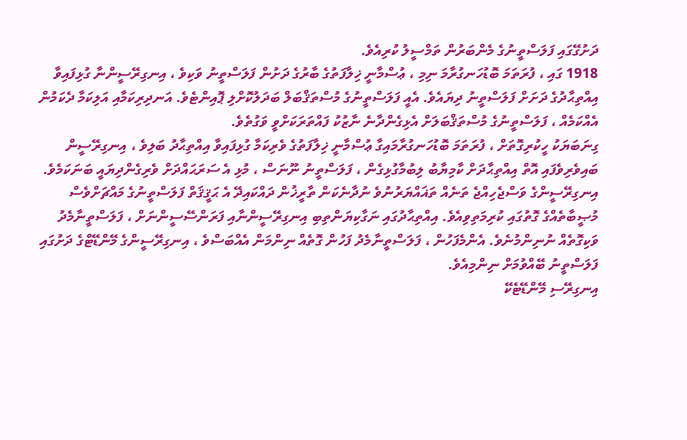ދަށުގޭގައި ފަލަސްތީނުގެ މެންބަރުން ތަމްސީލު ކުރިއެވެ.
1918 ގައި ، ފުރަތަމަ ބޮޑުހަނގުރާމަ ނިމި ، ޢުސްމާނީ ޚިލާފަތުގެ ބާރުގެ ދަށުން ފަލަސްތީނު ވަކިވެ ، އިނގިރޭސީންނާ ގުޅިފައިވާ އިއްތިޙާދުގެ ދަށަށް ފަލަސްތީނު ދިޔައެވެ. އެއީ ފަލަސްތީނުގެ މުސްތަޤްބަލް ބަދަލުކޮށްލި ޕޮއިންޓެވެ. އަނދިރިކަމާއި އަލިކަމާ ދެކަމުން އެއްކަމެއް ، ފަލަސްތީނުގެ މުސްތަޤްބަލަށް އެޅިގެންދާނެ ނާޒުކު ފައްތަރަކަށްވީ ވަގުތެވެ.
ގިނަބަޔަކު ހީކުރިގޮތަށް ، ފުރަތަމަ ބޮޑުހަނގުރާމައިގާ ޢުސްމާނީ ޚިލާފަތުގެ ވެރިކަމާ ގުޅިފައިވާ އިއްތިޙާދު ބަލިވެ ، އިނގިރޭސީން ބައިވެރިވެފައި އޮތް އިއްތިޙާދަށް ކާމިޔާބު ލިބުމާގުޅިގެން ، ފަލަސްތީނު ނޫނަސް ، މުޅި އެ ސަރަޙައްދަށް ވެރިގެންދިޔައީ ބަނަކަމެވެ. އިނގިރޭސީންގެ ވަސްޖެހިއްޖެ ތަނެއް ތަޣައްޔަރުނުވެ ނުދާނެކަން ތާރީޚުން ދައްކައިދޭ އެ ޙަޤީޤަތް ފަލަސްތީނުގެ މައްޗަށްވެސް މުޞީބާތެއްގެ ގޮތުގައި ކުރިމަތިވިއެވެ. އިއްތިޙާދުގައި ނަގާކިޔަންތިބި އިނގިރޭސީންނާއި ފަރަންސޭސީންނަށް ، ފަލަސްތީނާމެދު ވަކިގޮތެއް ނުނިންމުނެވެ. އެންމެފަހުން ، ފަލަސްތީނާމެދު ފަހުން ގޮތެއް ނިންމަން އެއްބަސްވެ ، އިނގިރޭސީންގެ މޭންޑޭޓްގެ ދަށުގައި ފަލަސްތީނު ބޭއްވުމަށް ނިންމިއެވެ.
އިނގިރޭސި މޭންޑޭޓެކޭ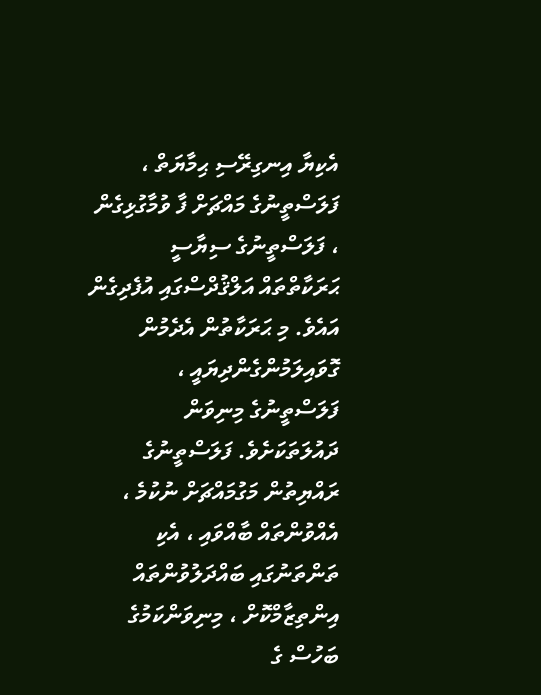އެކިޔާ އިނގިރޭސި ޙިމާޔަތް ، ފަލަސްތީނުގެ މައްޗަށް ފާ ވުމާގުޅިގެން ، ފަލަސްތީނުގެ ސިޔާސީ ޙަރަކާތްތައް އަލްޤުދްސްގައި އުފެދިގެން އައެވެ. މި ޙަރަކާތުން އެދެމުން ގޮވައިލަމުންގެންދިޔައީ ، ފަލަސްތީނުގެ މިނިވަން ދައުލަތަކަށެވެ. ފަލަސްތީނުގެ ރައްޔިތުން މަގުމައްޗަށް ނުކުމެ ، އެއްވުންތައް ބާއްވައި ، އެކި ތަންތަނުގައި ބައްދަލުވުންތައް އިންތިޒާމްކޮށް ، މިނިވަންކަމުގެ ބަހުސް ގެ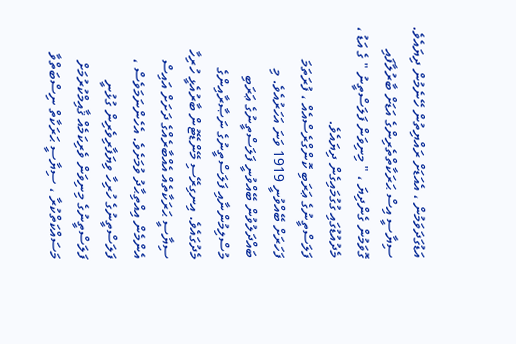އަޑުގަދަވަމުން ، އެއަޑަށް ރައްޔިތުން ހޭނެމުން ދިޔައެވެ. ސިޔާސީ އިސް ޙަރަކާތްތެރިންގެ އަޑަށް ބާރުލާފައި ގޮވަމުން ގެންދިޔަ ، " މިނިވަން ފަލަސްތީނު " ގެ އަޑު ، މެދުއުޑުގައި ގުގުމައިގެން ދިޔައެވެ.
ފަލަސްތީނުގެ ޢަރަބި ކޮންގްރެސްއެއް ، ފުރަތަމަ ފަހަރަށް ބޭއްވުނީ 1919 ވަނަ އަހަރުއެވެ. މި ބައްދަލުވުން ބޭއްވުނީ ފަލަސްތީނުގެ ޢަރަބި މުސްލިމުންނާއި ފަލަސްތީނުގެ ނަޞާރާއިންގެ މެދުގައެވެ. އިނގިރޭސި މޭންޑޭޓުން ބާރުއެޅީ ހުރިހާ ސިޔާސީ ޙަރަކާތެއް އެއްބާރެއްގެ ދަށަށް އައިސް އެންމެން އިއްތިޙާދު ވުމަށެވެ. އެހެންނަމަވެސް ، ފަލަސްތީނުގެ ހުރިހާ ވިޔަފާރިވެރިން ގުޅުނީ ފަލަސްތީނުގެ މިނިވަން ވެރިކަމެއް ޤާއިމްކުރުމަށް މަސައްކަތްކުރާ ، ސިޔާސީ ޙަރަކާތް ނިސްބަތްވާ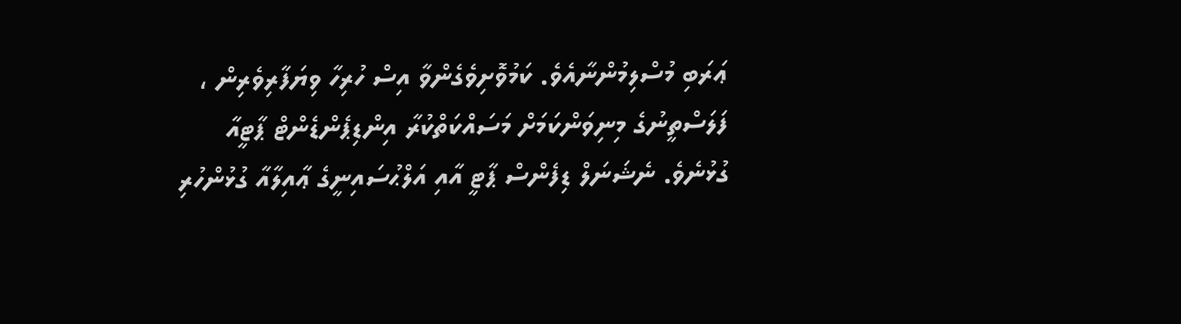ޢަރަބި މުސްލިމުންނާއެވެ. ކަމުވޮށިވެގެންވާ އިސް ހުރިހާ ވިޔަފާރިވެރިން ، ފަލަސްތީނުގެ މިނިވަންކަމަށް މަސައްކަތްކުރާ އިންޑިޕެންޑެންޓް ޕާޓީއާ ގުޅުނެވެ. ނެޝަނަލް ޑިފެންސް ޕާޓީ އާއި އަލްޙުސައިނީގެ ޢާއިލާއާ ގުޅުންހުރި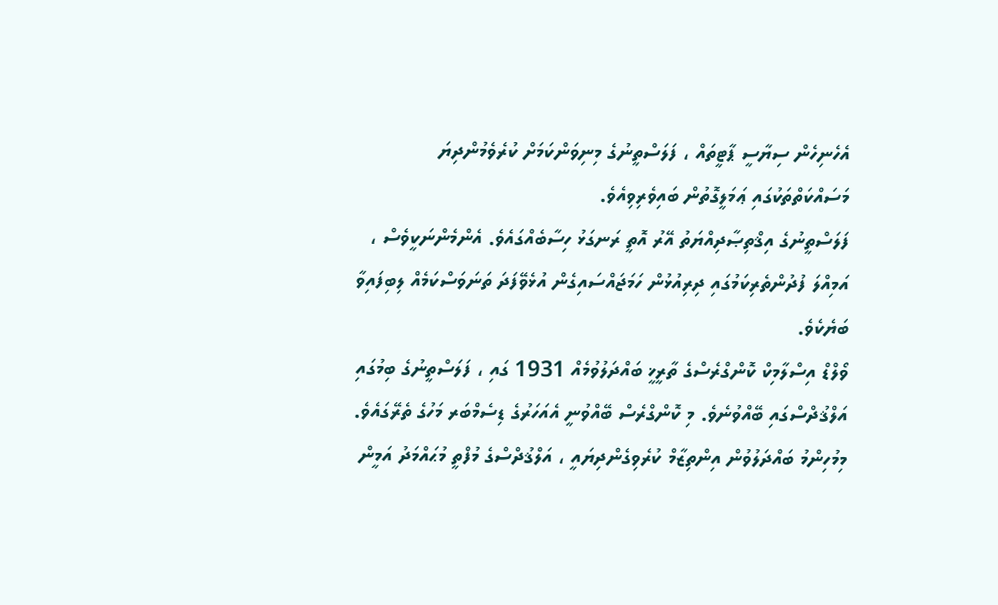އެހެނިހެން ސިޔާސީ ޕާޓީތައް ، ފަލަސްތީނުގެ މިނިވަންކަމަށް ކުރެވެމުންދިޔަ މަސައްކަތްތަކުގައި ޢަމަލީގޮތުން ބައިވެރިވިއެވެ.
ފަލަސްތީނުގެ އިޤްތިޞާދިއްޔަތު އޭރު އޮތީ ރަނގަޅު ހިސާބެއްގައެވެ. އެންމެންނަކީވެސް ، އަމިއްލަ ފުދުންތެރިކަމުގައި ދިރިއުޅުން ހަމަޖައްސައިގެން އުޅެވޭފަދަ ތަނަވަސްކަމެއް ލިބިފައިވާ ބަޔެކެވެ.
ވޯލްޑް އިސްލާމިކް ކޮންގްރެސްގެ ތާރީޚީ ބައްދަލުވުމެއް 1931 ގައި ، ފަލަސްތީނުގެ ބިމުގައި އަލްޤުދްސްގައި ބޭއްވުނެވެ. މި ކޮންގްރެސް ބޭއްވުނީ އެއަހަރުގެ ޑިސެމްބަރ މަހުގެ ތެރޭގައެވެ. މިމުހިންމު ބައްދަލުވުން އިންތިޒާމް ކުރެވިގެންދިޔައީ ، އަލްޤުދްސްގެ މުފްތީ މުޙައްމަދު އަމީން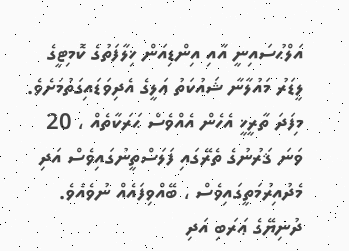އަލްޙުސައިނީ އާއި އިންޑިއަން ޚިލާފަތުގެ ކޮމިޓީގެ ލީޑަރު މައުލާނާ ޝައުކަތު ޢަލީގެ އެދިވަޑައިގަތުމަށެވެ. މިފަދަ ތާރީޚީ އެހެން އެއްވެސް ޙަރަކާތެއް ، 20 ވަނަ ޤަރުނުގެ ތެރޭގައި ފަލަސްތީނުގައިވެސް އަދި މެދުއިރުމަތީގައިވެސް ، ބޭއްވިފައެއް ނުވެއެވެ. ދުނިޔޭގެ ޢަރަބި އަދި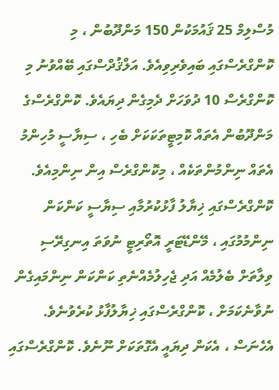މުސްލިމް 25 ޤައުމަކުން 150 މަންދޫބުން ، މި ކޮންގްރެސްގައި ބައިވެރިވިއެވެ. އަލްޤުދްސްގައި ބޭއްވުނު މި ކޮންގްރެސް 10 ދުވަހަށް ދެމިގެން ދިޔައެވެ. ކޮންގްރެސްގެ މަންދޫބުން އެތައް ކޮމިޓީތަކަކަށް ބެހި ، ސިޔާސީ މުހިންމު އެތައް ނިންމުންތަކެއް ، މިކޮންގްރެސް އިން ނިންމިއެވެ.
ކޮންގްރެސްގައި ޚިޔާލު ފާޅުކުރުމާއި ސިޔާސީ ކަންކަން ނިންމުމުގައި ، މޭންޑޭޓަރީ އޮތޯރިޓީ ނުވަތަ އިނގިރޭސި ވިލާތަށް ބެލުމެއް އަދި ޖެހިލުމެއްނެތި ކަންކަން ނިންމައިގެން ނުވާނެކަމަށް ، ކޮންގްރެސްގައި ޚިޔާލުފާޅު ކުރެވުނެވެ. އެހެނަސް ، އެކަން ދިޔައީ އެގޮތަކަށް ނޫނެވެ. ކޮންގްރެސްގައި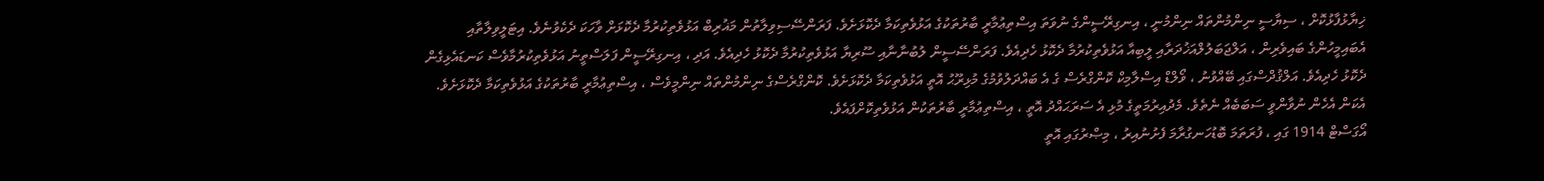ޚިޔާޅުފާޅުކޮށް ، ސިޔާސީ ނިންމުންތައް ނިންމުނީ ، އިނގިރޭސީންގެ ނުވަތަ އިސްތިޢުމާރީ ބާރުތަކުގެ އަޅުވެތިކަމާ ދެކޮޅަށެވެ. ފަރަންސޭސިވިލާތުން މަޣުރިބް އަޅުވެތިކުރުމާ ދެކޮޅަށް ވާހަކަ ދެކެވުނެވެ. އިޓަލީވިލާތާއި އެބައިމީހުންގެ ބައިވެރިން ، އަލްޖަބަލުލްއަޚުދަރާއި ލީބިއާ އަޅުވެތިކުރުމާ ދެކޮޅު ހެދިއެވެ. ފަރަންސޭސީން ލުބުނާނާއި ސޫރިޔާ އަޅުވެތިކުރުމާ ދެކޮޅު ހެދިއެވެ. އަދި ، އިނގިރޭސީން ފަލަސްތީނު އަޅުވެތިކުރުމާވެސް ކަނޑައެޅިގެން ދެކޮޅު ހެދިއެވެ. އަލްޤުދްސްގައި ބޭއްވުނު ، ވޯލްޑް އިސްލާމިކް ކޮންގްރެސް ގެ އެ ބައްދަލުވުމުގެ މުޅިރޫޙު އޮތީ އަޅުވެތިކަމާ ދެކޮޅަށެވެ. ކޮންގްރެސްގެ ނިންމުންތައް ނިންމީވެސް ، އިސްތިޢުމާރީ ބާރުތަކުގެ އަޅުވެތިކަމާ ދެކޮޅަށެވެ. އެކަން އެހެން ނުވާންވީ ސަބަބެއް ނެތެވެ. މެދުއިރުމަތީގެ މުޅި އެ ސަރަޙައްދު އޮތީ ، އިސްތިޢުމާރީ ބާރުތަކުން އަޅުވެތިކޮށްފައެވެ.
އޯގަސްޓް 1914 ގައި ، ފުރަތަމަ ބޮޑުހަނގުރާމަ ފެށުނުއިރު ، މިޞްރުގައި އޮތީ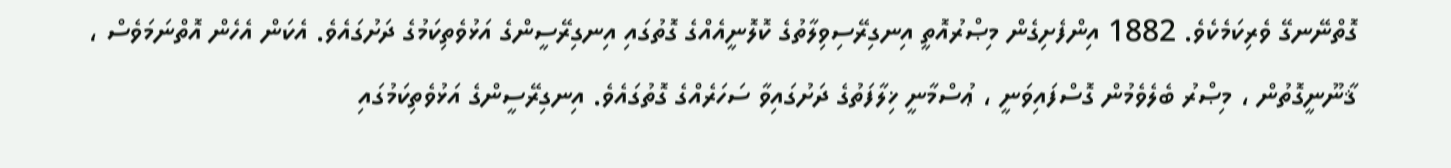ގޮތްނޭނގޭ ވެރިކަމެކެވެ. 1882 އިންފެށިގެން މިޞްރުއޮތީ އިނގިރޭސިވިލާތުގެ ކޮލޮނީއެއްގެ ގޮތުގައި އިނގިރޭސީންގެ އަޅުވެތިކަމުގެ ދަށުގައެވެ. އެކަން އެހެން އޮތްނަމަވެސް ، ޤާނޫނީގޮތުން ، މިޞްރު ބެލެވެމުން ގޮސްފައިވަނީ ، ޢުސްމާނީ ޚިލާފަތުގެ ދަށުގައިވާ ސަހަރެއްގެ ގޮތުގައެވެ. އިނގިރޭސީންގެ އަޅުވެތިކަމުގައި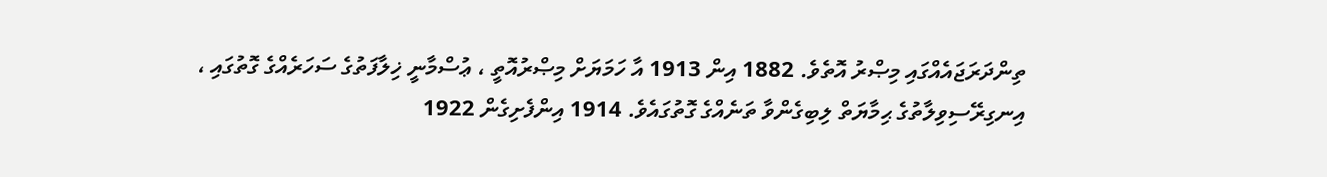ތިންދަރަޖައެއްގައި މިޞްރު އޮތެވެ. 1882 އިން 1913 އާ ހަމަޔަށް މިޞްރުއޮތީ ، ޢުސްމާނީ ޚިލާފަތުގެ ސަހަރެއްގެ ގޮތުގައި ، އިނގިރޭސިވިލާތުގެ ޙިމާޔަތް ލިބިގެންވާ ތަނެއްގެ ގޮތުގައެވެ. 1914 އިންފެށިގެން 1922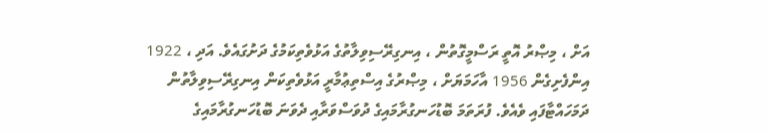އަށް ، މިޞްރު އޮތީ ރަސްމީގޮތުން ، އިނގިރޭސިވިލާތުގެ އަޅުވެތިކަމުގެ ދަށުގައެވެ. އަދި ، 1922 އިންފެށިގެން 1956 އާހަމަޔަށް ، މިޞްރުގެ އިސްތިޢުމާރީ އަޅުވެތިކަން އިނގިރޭސިވިލާތުން ދަމަހައްޓާފައި ވެއެވެ. ފުރަތަމަ ބޮޑުހަނގުރާމައިގެ ދުވަސްވަރާއި ދެވަނަ ބޮޑުހަނގުރާމައިގެ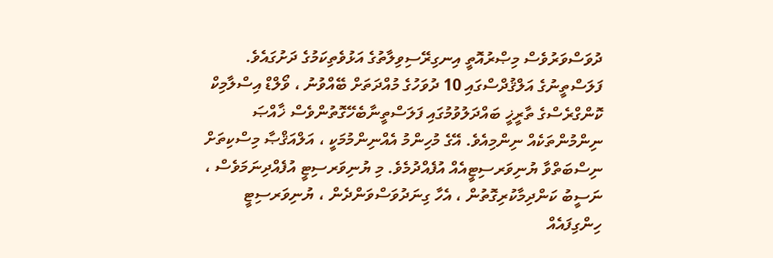ދުވަސްވަރުވެސް މިޞްރުއޮތީ އިނގިރޭސިވިލާތުގެ އަޅުވެތިކަމުގެ ދަށުގައެވެ.
ފަލަސްތީނުގެ އަލްޤުދްސްގައި 10 ދުވަހުގެ މުއްދަތަށް ބޭއްވުނު ، ވޯލްޑް އިސްލާމިކް ކޮންގްރެސްގެ ތާރީޚީ ބައްދަލުވުމުގައި ފަލަސްތީނާބެހޭގޮތުންވެސް ޚާއްޞަ ނިންމުންތަކެއް ނިންމިއެވެ. އޭގެ މުހިންމު އެއްނިންމުމަކީ ، އަލްއަޤްޞާ މިސްކިތަށް ނިސްބަތްވާ ޔުނިވަރސިޓީއެއް އުފެއްދުމެވެ. މި ޔުނިވަރސިޓީ އުފެއްދިނަމަވެސް ، ނަސީބު ކަންދިމާކުރިގޮތުން ، އެހާ ގިނަދުވަސްވަންދެން ، ޔުނިވަރސިޓީ ހިންގިފައެއް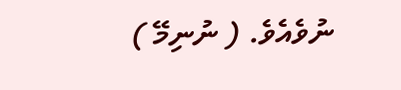ނުވެއެވެ. ( ނުނިމޭ )